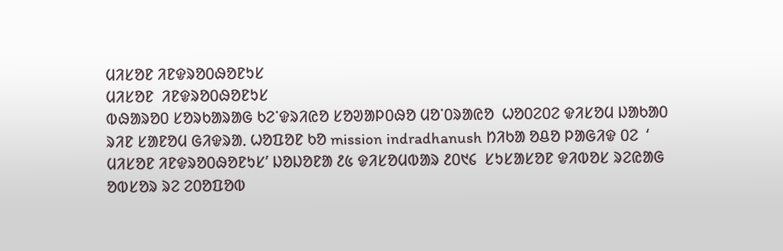ᱢᱤᱥᱚᱱ ᱤᱱᱫᱨᱚ᱐ᱷᱚᱱᱩᱥ
ᱢᱤᱥᱚᱱ  ᱤᱱᱫᱨᱚ᱐ᱷᱚᱱᱩᱥ
ᱵᱷᱟᱨᱚ᱐ ᱥᱚᱨᱠᱟᱨᱟᱜ ᱠᱮᱸᱫᱨᱤᱭᱚ ᱥᱚᱣᱟᱞ᱐ᱷᱚ ᱢᱚᱸ᱐ᱨᱟᱭᱚ  ᱦᱚ᱐ᱮ᱐ᱮ ᱫᱤᱥᱚᱢ ᱡᱟᱠᱟ᱐ ᱨᱤᱱ ᱥᱟᱱᱚᱢ ᱜᱤᱫᱨᱟᱹ ᱦᱚᱯᱚᱱ ᱠᱚ mission indradhanush ᱴᱤᱠᱟ ᱚᱪᱚ ᱞᱟᱜᱤᱫ ᱐ᱮ  ‘ ᱢᱤᱥᱚᱱ ᱤᱱᱫᱨᱚ᱐ᱷᱚᱱᱩᱥ’ ᱡᱚᱡᱚᱱᱟ ᱒᱕ ᱫᱤᱥᱚᱢᱵᱟᱨ ᱒᱐᱑᱔  ᱥᱩᱥᱟᱥᱚᱱ ᱫᱤᱵᱚᱥ ᱨᱮᱭᱟᱜ ᱚᱵᱥᱚᱨ ᱨᱮ ᱮ᱐ᱚᱯᱚᱵ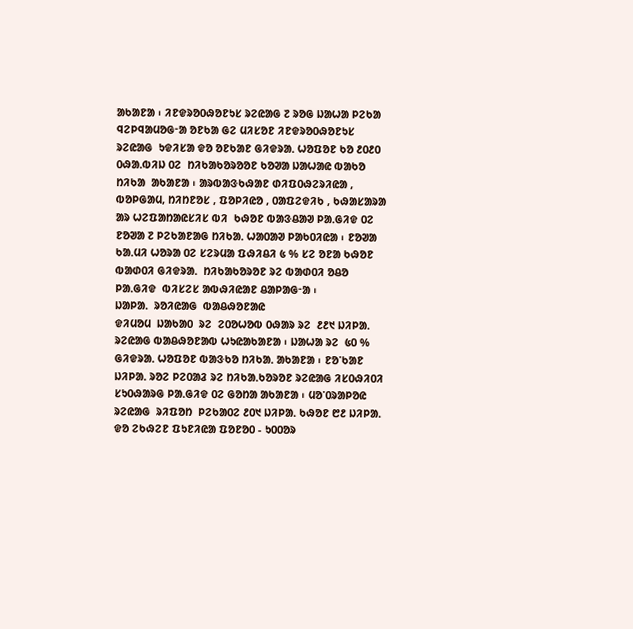ᱟᱠᱟᱱᱟ ᱾ ᱤᱱᱫᱨᱚ᱐ᱷᱚᱱᱩᱥ ᱨᱮᱭᱟᱜ ᱗ ᱨᱚᱜ ᱡᱟᱦᱟ ᱞᱮᱠᱟ ᱧᱮᱞᱧᱟᱢᱚᱜᱼᱟ ᱚᱱᱠᱟ ᱜᱮ ᱢᱤᱥᱚᱱ ᱤᱱᱫᱨᱚ᱐ᱷᱚᱱᱩᱥ ᱨᱮᱭᱟᱜ  ᱩᱫᱤᱥᱟ ᱫᱚ ᱚᱱᱠᱟᱱ ᱜᱤᱫᱨᱟᱹ ᱦᱚᱯᱚᱱ ᱠᱚ ᱒᱐᱒᱐ ᱐ᱷᱟᱹᱵᱤᱡ ᱐ᱮ  ᱴᱤᱠᱟᱠᱚᱨᱚᱚᱱ ᱠᱚᱣᱟ ᱡᱟᱦᱟᱭ ᱵᱟᱠᱚ ᱴᱤᱠᱟ  ᱟᱠᱟᱱᱟ ᱾ ᱟᱨᱵᱟᱝᱠᱷᱟᱱ ᱰᱤᱯ᱐ᱷᱮᱨᱤᱭᱟ , ᱵᱚᱞᱜᱟᱢ, ᱴᱤᱴᱱᱚᱥ , ᱯᱚᱞᱤᱭᱚ , ᱐ᱟᱯᱮᱫᱤᱠ , ᱠᱷᱟᱥᱟᱨᱟ ᱟᱨ ᱦᱮᱯᱟᱴᱟᱭᱥᱤᱥ ᱵᱤ  ᱠᱷᱚᱱ ᱵᱟᱝᱪᱟᱣ ᱞᱟᱹᱜᱤᱫ ᱐ᱮ ᱱᱚᱣᱟ ᱗ ᱞᱮᱠᱟᱱᱟᱜ ᱴᱤᱠᱟᱹ ᱦᱟ᱐ᱟᱣ ᱞᱟᱠ᱐ᱤᱭᱟ ᱾ ᱱᱚᱣᱟ ᱠᱟᱹᱢᱤ ᱦᱚᱨᱟ ᱐ᱮ ᱥᱮᱨᱢᱟ ᱯᱷᱤᱪᱤ ᱕ % ᱥᱮ ᱚᱱᱟ ᱠᱷᱚᱱ ᱵᱟᱰ᱐ᱤ ᱜᱤᱫᱨᱟᱹ  ᱴᱤᱠᱟᱠᱚᱨᱚᱱ ᱨᱮ ᱵᱟᱰ᱐ᱤ ᱚᱪᱚ ᱞᱟᱹᱜᱤᱫ  ᱵᱤᱥᱮᱥ ᱟᱵᱷᱤᱭᱟᱱ ᱪᱟᱞᱟᱜᱼᱟ ᱾
ᱡᱟᱞᱟᱹ  ᱨᱚᱤᱭᱟᱜ  ᱵᱟᱪᱷᱚᱱᱟᱭ
ᱫᱤᱢᱚᱢ  ᱡᱟᱠᱟ᱐  ᱨᱮ  ᱮ᱐ᱚᱦᱚᱵ ᱐ᱷᱟᱨ ᱨᱮ  ᱒᱒᱑ ᱡᱤᱞᱟᱹ  ᱨᱮᱭᱟᱜ ᱵᱟᱪᱷᱚᱱᱟᱵ ᱦᱩᱭᱟᱠᱟᱱᱟ ᱾ ᱡᱟᱦᱟ ᱨᱮ  ᱕᱐ % ᱜᱤᱫᱨᱟᱹ ᱦᱚᱯᱚᱱ ᱵᱟᱝᱠᱚ ᱴᱤᱠᱟᱹ ᱟᱠᱟᱱᱟ ᱾ ᱱᱚᱸᱠᱟᱱ ᱡᱤᱞᱟᱹ ᱨᱚᱮ ᱞᱮ᱐ᱟᱲ ᱨᱮ ᱴᱤᱠᱟᱹᱠᱚᱨᱚᱱ ᱨᱮᱭᱟᱜ ᱤᱥ᱐ᱷᱤ᱐ᱤ ᱥᱩ᱐ᱷᱟᱨᱜ ᱞᱟᱹᱜᱤᱫ ᱐ᱮ ᱜᱚᱴᱟ ᱟᱠᱟᱱᱟ ᱾ ᱢᱚᱸ᱐ᱨᱟᱞᱚᱭ  ᱨᱮᱭᱟᱜ  ᱨᱤᱯᱚᱴ  ᱞᱮᱠᱟ᱐ᱮ ᱒᱐᱑ ᱡᱤᱞᱟᱹ ᱠᱷᱚᱱ ᱘᱒ ᱡᱤᱞᱟᱹ ᱫᱚ ᱮᱠᱷᱮᱱ ᱯᱩᱱᱤᱭᱟ ᱯᱚᱱᱚ᱐ - ᱩ᱐᱐ᱚᱨ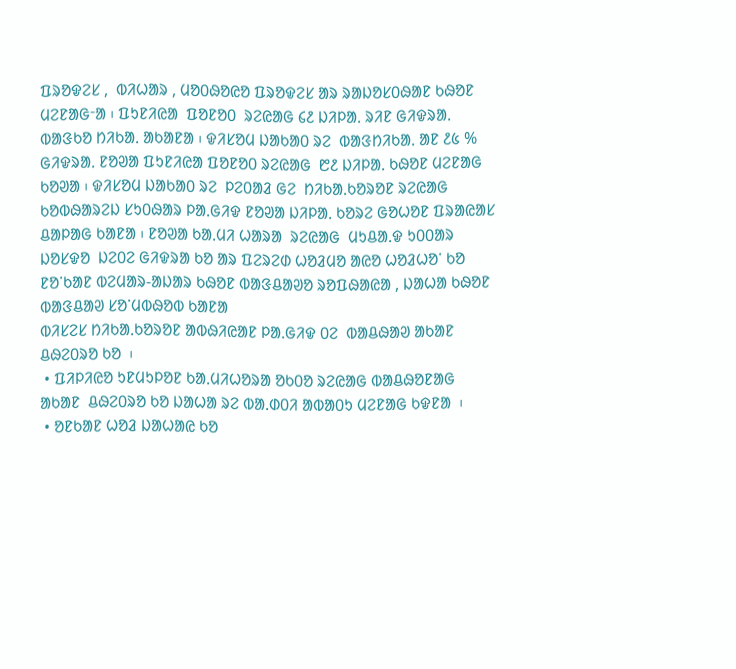ᱯᱨᱚᱫᱮᱥ ,  ᱵᱤᱦᱟᱨ , ᱢᱚ᱐ᱷᱚᱭᱚ ᱯᱨᱚᱫᱮᱥ ᱟᱨ ᱨᱟᱡᱚᱥ᱐ᱷᱟᱱ ᱠᱷᱚᱱ ᱢᱮᱱᱟᱜᱼᱟ ᱾ ᱯᱩᱱᱤᱭᱟ  ᱯᱚᱱᱚ᱐  ᱨᱮᱭᱟᱜ ᱔᱒ ᱡᱤᱞᱟᱹ ᱨᱤᱱ ᱜᱤᱫᱨᱟᱹ ᱵᱟᱝᱠᱚ ᱴᱤᱠᱟᱹ ᱟᱠᱟᱱᱟ ᱾ ᱫᱤᱥᱚᱢ ᱡᱟᱠᱟ᱐ ᱨᱮ  ᱵᱟᱝᱴᱤᱠᱟᱹ ᱟᱱ ᱒᱕ % ᱜᱤᱫᱨᱟᱹ ᱱᱚᱣᱟ ᱯᱩᱱᱤᱭᱟ ᱯᱚᱱᱚ᱐ ᱨᱮᱭᱟᱜ  ᱘᱒ ᱡᱤᱞᱟᱹ ᱠᱷᱚᱱ ᱢᱮᱱᱟᱜ ᱠᱚᱣᱟ ᱾ ᱫᱤᱥᱚᱢ ᱡᱟᱠᱟ᱐ ᱨᱮ  ᱞᱮ᱐ᱟᱲ ᱜᱮ  ᱴᱤᱠᱟᱹᱠᱚᱨᱚᱱ ᱨᱮᱭᱟᱜ ᱠᱚᱵᱷᱟᱨᱮᱡ ᱥᱩ᱐ᱷᱟᱨ ᱞᱟᱹᱜᱤᱫ ᱱᱚᱣᱟ ᱡᱤᱞᱟᱹ ᱠᱚᱨᱮ ᱜᱚᱦᱚᱱ ᱯᱨᱟᱭᱟᱥ ᱪᱟᱞᱟᱜ ᱠᱟᱱᱟ ᱾ ᱱᱚᱣᱟ ᱠᱟᱹᱢᱤ ᱦᱟᱨᱟ  ᱨᱮᱭᱟᱜ  ᱢᱩᱪᱟᱹᱫ ᱩ᱐᱐ᱟᱨ  ᱡᱚᱥᱫᱚ  ᱡᱮ᱐ᱮ ᱜᱤᱫᱨᱟ ᱠᱚ ᱟᱨ ᱯᱮᱨᱮᱰ ᱦᱚᱲᱢᱚ ᱟᱭᱚ ᱦᱚᱲᱦᱚᱸ ᱠᱚ ᱱᱚᱸᱠᱟᱱ ᱵᱮᱢᱟᱨ-ᱟᱡᱟᱨ ᱠᱷᱚᱱ ᱵᱟᱝᱪᱟᱣᱚ ᱨᱚᱯᱷᱟᱭᱟ , ᱡᱟᱦᱟ ᱠᱷᱚᱱ ᱵᱟᱝᱪᱟᱣ ᱥᱚᱸᱢᱵᱷᱚᱵ ᱠᱟᱱᱟ
ᱵᱤᱥᱮᱥ ᱴᱤᱠᱟᱹᱠᱚᱨᱚᱱ ᱟᱵᱷᱤᱭᱟᱱ ᱞᱟᱹᱜᱤᱫ ᱐ᱮ  ᱵᱟᱪᱷᱟᱣ ᱟᱠᱟᱱ ᱪᱷᱮ᱐ᱨᱚ ᱠᱚ  ᱾
 • ᱯᱤᱞᱤᱭᱚ ᱩᱱᱢᱩᱞᱚᱱ ᱠᱟᱹᱢᱤᱦᱚᱨᱟ ᱚᱠ᱐ᱚ ᱨᱮᱭᱟᱜ ᱵᱟᱪᱷᱚᱱᱟᱜ ᱟᱠᱟᱱ  ᱪᱷᱮ᱐ᱨᱚ ᱠᱚ ᱡᱟᱦᱟ ᱨᱮ ᱵᱟᱹᱰ᱐ᱤ ᱟᱵᱟ᱐ᱩ ᱢᱮᱱᱟᱜ ᱠᱫᱱᱟ  ᱾
 • ᱚᱱᱠᱟᱱ ᱦᱚᱲ ᱡᱟᱦᱟᱭ ᱠᱚ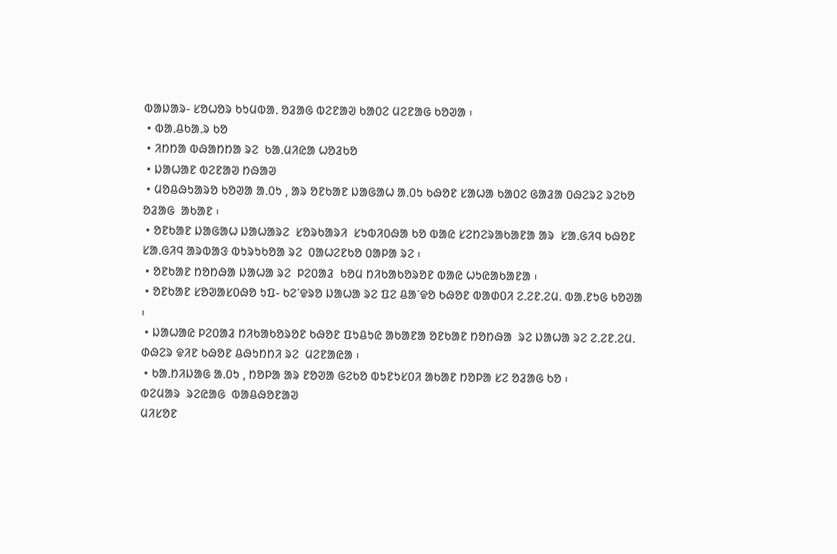ᱵᱟᱡᱟᱨ- ᱥᱚᱦᱚᱨ ᱠᱩᱢᱵᱟᱹ ᱚᱲᱟᱜ ᱵᱮᱱᱟᱣ ᱠᱟ᱐ᱮ ᱢᱮᱱᱟᱜ ᱠᱚᱣᱟ ᱾
 • ᱵᱟᱹᱪᱠᱟᱹᱨ ᱠᱚ
 • ᱤᱴᱴᱟ ᱵᱷᱟᱴᱴᱟ ᱨᱮ  ᱠᱟᱹᱢᱤᱭᱟ ᱦᱚᱲᱠᱚ
 • ᱡᱟᱦᱟᱱ ᱵᱮᱱᱟᱣ ᱴᱷᱟᱣ
 • ᱢᱚᱪᱷᱩᱟᱨᱚ ᱠᱚᱣᱟ ᱟᱹ᱐ᱩ , ᱟᱨ ᱚᱱᱠᱟᱱ ᱡᱟᱜᱟᱦ ᱟᱹ᱐ᱩ ᱠᱷᱚᱱ ᱥᱟᱦᱟ ᱠᱟ᱐ᱮ ᱜᱟᱲᱟ ᱐ᱷᱮᱨᱮ ᱨᱮᱠᱚ ᱚᱲᱟᱜ  ᱟᱠᱟᱱ ᱾
 • ᱚᱱᱠᱟᱱ ᱡᱟᱜᱟᱦ ᱡᱟᱦᱟᱨᱮ  ᱥᱚᱨᱠᱟᱨᱤ  ᱥᱩᱵᱤ᱐ᱷᱟ ᱠᱚ ᱵᱟᱭ ᱥᱮᱴᱮᱨᱟᱠᱟᱱᱟ ᱟᱨ  ᱥᱟᱹᱜᱤᱧ ᱠᱷᱚᱱ ᱥᱟᱹᱜᱤᱧ ᱟᱨᱵᱟᱝ ᱵᱩᱨᱩᱠᱚᱟ ᱨᱮ  ᱐ᱟᱦᱮᱱᱠᱚ ᱐ᱟᱞᱟ ᱨᱮ ᱾
 • ᱚᱱᱠᱟᱱ ᱴᱚᱴᱷᱟ ᱡᱟᱦᱟ ᱨᱮ  ᱞᱮ᱐ᱟᱲ  ᱠᱚᱢ ᱴᱤᱠᱟᱠᱚᱨᱚᱱ ᱵᱟᱭ ᱦᱩᱭᱟᱠᱟᱱᱟ ᱾
 • ᱚᱱᱠᱟᱱ ᱥᱚᱣᱟᱥ᱐ᱷᱚ ᱩᱯ- ᱠᱮᱸᱫᱨᱚ ᱡᱟᱦᱟ ᱨᱮ ᱯᱮ ᱪᱟᱸᱫᱚ ᱠᱷᱚᱱ ᱵᱟᱰ᱐ᱤ ᱮᱹᱮᱱᱹᱮᱢᱹ ᱵᱟᱹᱱᱩᱜ ᱠᱚᱣᱟ ᱾
 • ᱡᱟᱦᱟᱭ ᱞᱮ᱐ᱟᱲ ᱴᱤᱠᱟᱠᱚᱨᱚᱱ ᱠᱷᱚᱱ ᱯᱩᱪᱩᱭ ᱟᱠᱟᱱᱟ ᱚᱱᱠᱟᱱ ᱴᱚᱴᱷᱟ  ᱨᱮ ᱡᱟᱦᱟ ᱨᱮ ᱮᱹᱮᱱᱹᱮᱢᱹ ᱰᱷᱮᱨ ᱫᱤᱱ ᱠᱷᱚᱱ ᱪᱷᱩᱴᱴᱤ ᱨᱮ  ᱢᱮᱱᱟᱭᱟ ᱾
 • ᱠᱟᱹᱴᱤᱡᱟᱜ ᱟᱹ᱐ᱩ , ᱴᱚᱞᱟ ᱟᱨ ᱱᱚᱣᱟ ᱜᱮᱠᱚ ᱵᱩᱱᱩᱥ᱐ᱤ ᱟᱠᱟᱱ ᱴᱚᱞᱟ ᱥᱮ ᱚᱲᱟᱜ ᱠᱚ ᱾
ᱵᱮᱢᱟᱨ  ᱨᱮᱭᱟᱜ  ᱵᱟᱪᱷᱚᱱᱟᱣ
ᱢᱤᱥᱚᱱ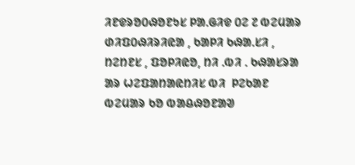ᱤᱱᱫᱨᱚ᱐ᱷᱚᱱᱩᱥ ᱞᱟᱹᱜᱤᱫ ᱐ᱮ ᱗ ᱵᱮᱢᱟᱨ  ᱰᱤᱯ᱐ᱷᱤᱨᱤᱭᱟ , ᱠᱟᱞᱤ ᱠᱷᱟᱹᱥᱤ , ᱴᱮᱴᱱᱥ , ᱯᱚᱞᱤᱭᱚ, ᱴᱤ ᱹᱵᱤ ᱹ ᱠᱷᱟᱥᱨᱟ ᱟᱨ ᱦᱮᱯᱟᱴᱟᱭᱴᱤᱥ ᱵᱤ  ᱞᱮᱠᱟᱱ  ᱵᱮᱢᱟᱨ ᱠᱚ ᱵᱟᱪᱷᱚᱱᱟᱣ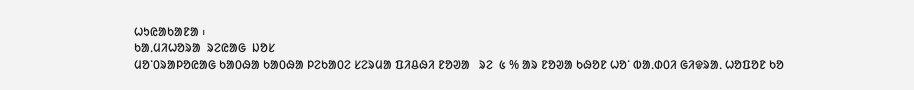ᱦᱩᱭᱟᱠᱟᱱᱟ ᱾
ᱠᱟᱹᱢᱤᱦᱚᱨᱟ  ᱨᱮᱭᱟᱜ  ᱡᱚᱥ
ᱢᱚᱸ᱐ᱨᱟᱞᱚᱭᱟᱜ ᱠᱟ᱐ᱷᱟ ᱠᱟ᱐ᱷᱟ ᱞᱮᱠᱟ᱐ᱮ ᱥᱮᱨᱢᱟ ᱯᱤᱪᱷᱤ ᱱᱚᱣᱟ   ᱨᱮ  ᱕ % ᱟᱨ ᱱᱚᱣᱟ ᱠᱷᱚᱱ ᱦᱚᱸ ᱵᱟᱹᱰ᱐ᱤ ᱜᱤᱫᱨᱟᱹ ᱦᱚᱯᱚᱱ ᱠᱚ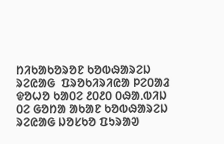ᱴᱤᱠᱟᱠᱚᱨᱚᱱ ᱠᱚᱵᱷᱟᱨᱮᱡ  ᱨᱮᱭᱟᱜ  ᱯᱨᱚᱠᱤᱨᱤᱭᱟ ᱞᱮ᱐ᱟᱲ ᱫᱚᱦᱚ ᱠᱟ᱐ᱮ ᱒᱐᱒᱐ ᱐ᱷᱟᱹᱵᱤᱡ ᱐ᱮ ᱜᱚᱴᱟ ᱟᱠᱟᱱ ᱠᱚᱵᱷᱟᱨᱮᱡ ᱨᱮᱭᱟᱜ ᱡᱚᱥᱠᱚ ᱯᱩᱨᱟᱣ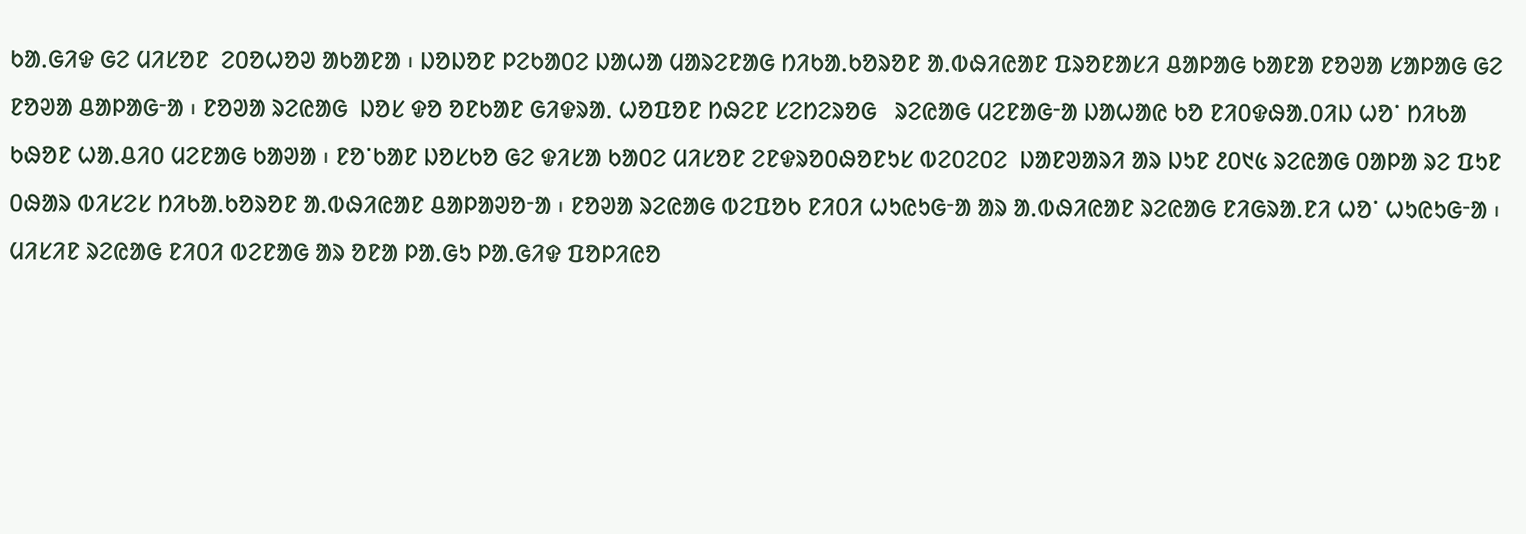ᱠᱟᱹᱜᱤᱫ ᱜᱮ ᱢᱤᱥᱚᱱ  ᱮ᱐ᱚᱦᱚᱣ ᱟᱠᱟᱱᱟ ᱾ ᱡᱚᱡᱚᱱ ᱞᱮᱠᱟ᱐ᱮ ᱡᱟᱦᱟ ᱢᱟᱨᱮᱱᱟᱜ ᱴᱤᱠᱟᱹᱠᱚᱨᱚᱱ ᱟᱹᱵᱷᱤᱭᱟᱱ ᱯᱨᱚᱱᱟᱥᱤ ᱪᱟᱞᱟᱜ ᱠᱟᱱᱟ ᱱᱚᱣᱟ ᱥᱟᱞᱟᱜ ᱜᱮ  ᱱᱚᱣᱟ ᱪᱟᱞᱟᱜᱼᱟ ᱾ ᱱᱚᱣᱟ ᱨᱮᱭᱟᱜ  ᱡᱚᱥ ᱫᱚ ᱚᱱᱠᱟᱱ ᱜᱤᱫᱨᱟᱹ ᱦᱚᱯᱚᱱ ᱴᱷᱮᱱ ᱥᱮᱴᱮᱨᱚᱜ   ᱨᱮᱭᱟᱜ ᱢᱮᱱᱟᱜᱼᱟ ᱡᱟᱦᱟᱭ ᱠᱚ ᱱᱤ᱐ᱫᱷᱟᱹ᱐ᱤᱡ ᱦᱚᱸ ᱴᱤᱠᱟ ᱠᱷᱚᱱ ᱦᱟᱹᱪᱤ᱐ ᱢᱮᱱᱟᱜ ᱠᱟᱣᱟ ᱾ ᱱᱚᱸᱠᱟᱱ ᱡᱚᱥᱠᱚ ᱜᱮ ᱫᱤᱥᱟ ᱠᱟ᱐ᱮ ᱢᱤᱥᱚᱱ ᱮᱱᱫᱨᱚ᱐ᱷᱚᱱᱩᱥ ᱵᱮ᱐ᱮ᱐ᱮ  ᱡᱟᱱᱣᱟᱨᱤ ᱟᱨ ᱡᱩᱱ ᱒᱐᱑᱕ ᱨᱮᱭᱟᱜ ᱐ᱟᱞᱟ ᱨᱮ ᱯᱩᱱ ᱐ᱷᱟᱨ ᱵᱤᱥᱮᱥ ᱴᱤᱠᱟᱹᱠᱚᱨᱚᱱ ᱟᱹᱵᱷᱤᱭᱟᱱ ᱪᱟᱞᱟᱣᱚᱼᱟ ᱾ ᱱᱚᱣᱟ ᱨᱮᱭᱟᱜ ᱵᱮᱯᱚᱠ ᱱᱤ᱐ᱤ ᱦᱩᱭᱩᱜᱼᱟ ᱟᱨ ᱟᱹᱵᱷᱤᱭᱟᱱ ᱨᱮᱭᱟᱜ ᱱᱤᱜᱨᱟᱹᱱᱤ ᱦᱚᱸ ᱦᱩᱭᱩᱜᱼᱟ ᱾ ᱢᱤᱥᱤᱱ ᱨᱮᱭᱟᱜ ᱱᱤ᱐ᱤ ᱵᱮᱱᱟᱜ ᱟᱨ ᱚᱱᱟ ᱞᱟᱹᱜᱩ ᱞᱟᱹᱜᱤᱫ ᱯᱚᱞᱤᱭᱚ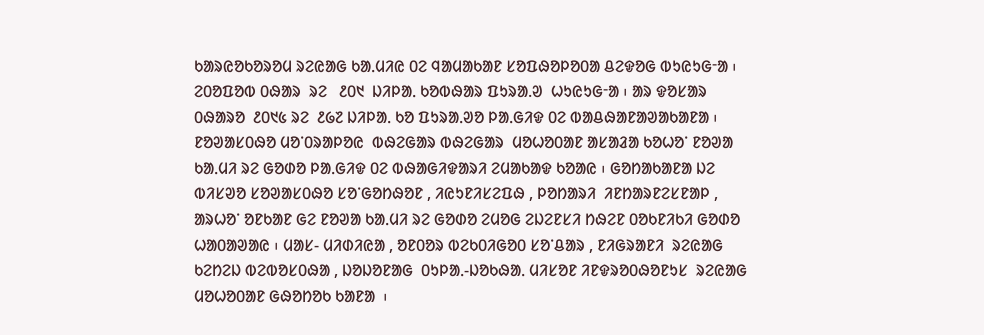ᱠᱟᱨᱭᱚᱠᱚᱨᱚᱢ ᱨᱮᱭᱟᱜ ᱠᱟᱹᱢᱤᱭ ᱐ᱮ ᱧᱟᱢᱟᱠᱟᱱ ᱥᱚᱯᱷᱚᱞᱚ᱐ᱟ ᱪᱮᱫᱚᱜ ᱵᱩᱭᱩᱜᱼᱟ ᱾ ᱮ᱐ᱚᱯᱚᱵ ᱐ᱷᱟᱨ  ᱨᱮ   ᱒᱐᱑  ᱡᱤᱞᱟᱹ ᱠᱚᱵᱷᱟᱨ ᱯᱩᱨᱟ.ᱣ  ᱦᱩᱭᱩᱜᱼᱟ ᱾ ᱟᱨ ᱫᱚᱥᱟᱨ  ᱐ᱷᱟᱨᱚ  ᱒᱐᱑᱕ ᱨᱮ  ᱒᱙᱗ ᱡᱤᱞᱟᱹ ᱠᱚ ᱯᱩᱨᱟᱹᱣᱚ ᱞᱟᱹᱜᱤᱫ ᱐ᱮ ᱵᱟᱪᱷᱟᱱᱟᱣᱟᱠᱟᱱᱟ ᱾
ᱱᱚᱣᱟᱥ᱐ᱷᱚ ᱢᱚᱸ᱐ᱨᱟᱞᱚᱭ  ᱵᱷᱮᱜᱟᱨ ᱵᱷᱮᱜᱟᱨ  ᱢᱚᱦᱚ᱐ᱟᱱ ᱟᱥᱟᱲᱟ ᱠᱚᱦᱚᱸ ᱱᱚᱣᱟ ᱠᱟᱹᱢᱤ ᱨᱮ ᱜᱚᱰᱚ ᱞᱟᱹᱜᱤᱫ ᱐ᱮ ᱵᱷᱟᱜᱤᱫᱟᱨᱤ ᱮᱢᱟᱠᱟᱫ ᱠᱚᱟᱭ ᱾ ᱜᱚᱴᱟᱠᱟᱱᱟ ᱡᱮ  ᱵᱤᱥᱣᱚ ᱥᱚᱣᱟᱥ᱐ᱷᱚ ᱥᱚᱸᱜᱚᱴᱷᱚᱱ , ᱤᱭᱩᱱᱤᱥᱮᱯᱷ , ᱞᱚᱴᱟᱨᱤ  ᱤᱱᱴᱟᱨᱱᱮᱥᱱᱟᱞ , ᱟᱨᱦᱚᱸ ᱚᱱᱠᱟᱱ ᱜᱮ ᱱᱚᱣᱟ ᱠᱟᱹᱢᱤ ᱨᱮ ᱜᱚᱰᱚ ᱮᱢᱚᱜ ᱮᱡᱮᱱᱥᱤ ᱴᱷᱮᱱ ᱐ᱚᱠᱱᱤᱠᱤ ᱜᱚᱰᱚ ᱦᱟ᱐ᱟᱣᱟᱭ ᱾ ᱢᱟᱥ- ᱢᱤᱰᱤᱭᱟ , ᱚᱱ᱐ᱚᱨ ᱵᱮᱠ᱐ᱤᱜᱚ᱐ ᱥᱚᱸᱪᱟᱨ , ᱱᱤᱜᱨᱟᱱᱤ  ᱨᱮᱭᱟᱜ ᱠᱮᱴᱮᱡ ᱵᱮᱵᱚᱥ᱐ᱷᱟ , ᱡᱚᱡᱚᱱᱟᱜ  ᱐ᱩᱞᱟᱹ-ᱡᱚᱠᱷᱟᱹ ᱢᱤᱥᱚᱱ ᱤᱱᱫᱨᱚ᱐ᱷᱚᱱᱩᱥ  ᱨᱮᱭᱟᱜ ᱢᱚᱦᱚ᱐ᱟᱱ ᱜᱷᱚᱴᱚᱠ ᱠᱟᱱᱟ  ᱾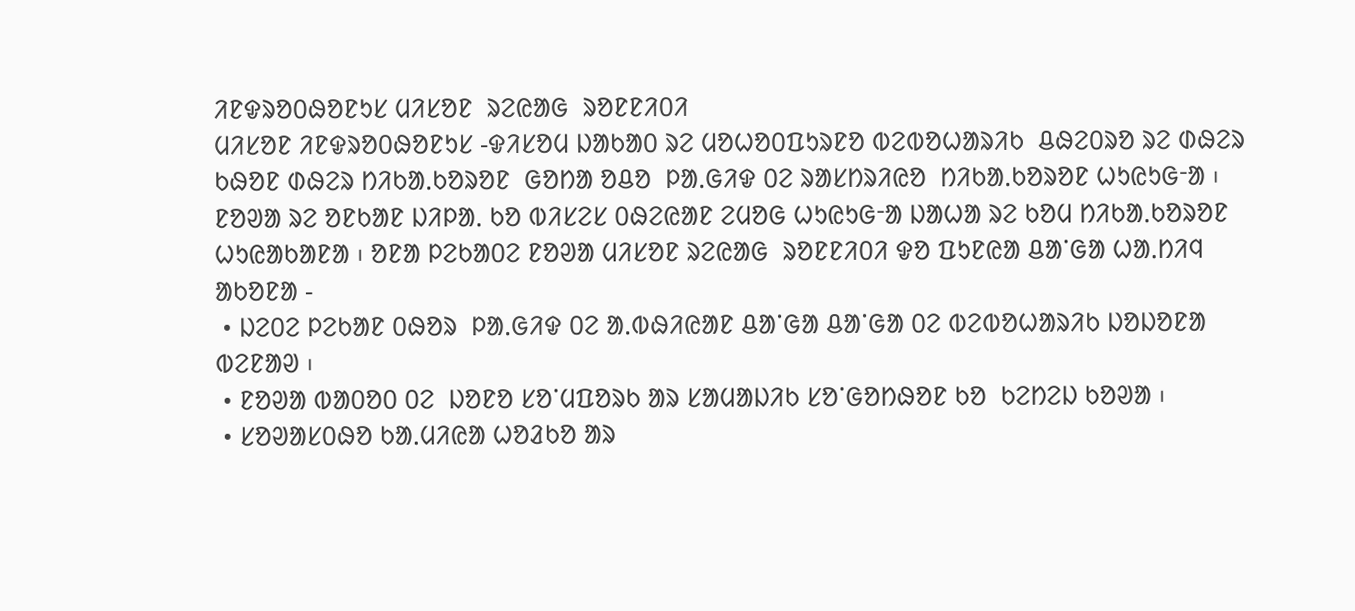ᱤᱱᱫᱨᱚ᱐ᱷᱚᱱᱩᱥ ᱢᱤᱥᱚᱱ  ᱨᱮᱭᱟᱜ  ᱨᱚᱱᱱᱤ᱐ᱤ
ᱢᱤᱥᱚᱱ ᱤᱱᱫᱨᱚ᱐ᱷᱚᱱᱩᱥ -ᱫᱤᱥᱚᱢ ᱡᱟᱠᱟ᱐ ᱨᱮ ᱢᱚᱦᱚ᱐ᱯᱩᱨᱱᱚ ᱵᱮᱵᱚᱦᱟᱨᱤᱠ  ᱪᱷᱮ᱐ᱨᱚ ᱨᱮ ᱰᱷᱮᱨ ᱠᱷᱚᱱ ᱰᱷᱮᱨ ᱴᱤᱠᱟᱹᱠᱚᱨᱚᱱ  ᱜᱚᱴᱟ ᱚᱪᱚ  ᱞᱟᱹᱜᱤᱫ ᱐ᱮ ᱨᱟᱥᱴᱨᱤᱭᱚ  ᱴᱤᱠᱟᱹᱠᱚᱨᱚᱱ ᱦᱩᱭᱩᱜᱼᱟ ᱾ ᱱᱚᱣᱟ ᱨᱮ ᱚᱱᱠᱟᱱ ᱡᱤᱞᱟᱹ ᱠᱚ ᱵᱤᱥᱮᱥ ᱐ᱷᱮᱭᱟᱱ ᱮᱢᱚᱜ ᱦᱩᱭᱩᱜᱼᱟ ᱡᱟᱦᱟ ᱨᱮ ᱠᱚᱢ ᱴᱤᱠᱟᱹᱠᱚᱨᱚᱱ ᱦᱩᱭᱟᱠᱟᱱᱟ ᱾ ᱚᱱᱟ ᱞᱮᱠᱟ᱐ᱮ ᱱᱚᱣᱟ ᱢᱤᱥᱚᱱ ᱨᱮᱭᱟᱜ  ᱨᱚᱱᱱᱤ᱐ᱤ ᱫᱚ ᱯᱩᱱᱭᱟ ᱪᱟᱸᱜᱟ ᱦᱟᱹᱴᱤᱧ ᱟᱠᱚᱱᱟ -
 • ᱡᱮ᱐ᱮ ᱞᱮᱠᱟᱱ ᱐ᱷᱚᱨ  ᱞᱟᱹᱜᱤᱫ ᱐ᱮ ᱟᱹᱵᱷᱤᱭᱟᱱ ᱪᱟᱸᱜᱟ ᱪᱟᱸᱜᱟ ᱐ᱮ ᱵᱮᱵᱚᱦᱟᱨᱤᱠ ᱡᱚᱡᱚᱱᱟ  ᱵᱮᱱᱟᱣ ᱾
 • ᱱᱚᱣᱟ ᱵᱟ᱐ᱚ᱐ ᱐ᱮ  ᱡᱚᱱᱚ ᱥᱚᱸᱢᱯᱚᱨᱠ ᱟᱨ ᱥᱟᱢᱟᱡᱤᱠ ᱥᱚᱸᱜᱚᱴᱷᱚᱱ ᱠᱚ  ᱠᱮᱴᱮᱡ ᱠᱚᱣᱟ ᱾
 • ᱥᱚᱣᱟᱥ᱐ᱷᱚ ᱠᱟᱹᱢᱤᱭᱟ ᱦᱚᱲᱠᱚ ᱟᱨ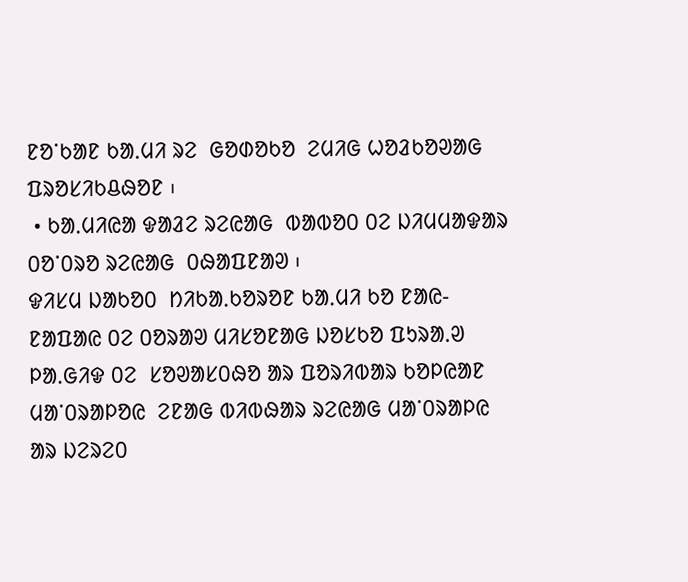ᱱᱚᱸᱠᱟᱱ ᱠᱟᱹᱢᱤ ᱨᱮ  ᱜᱚᱰᱚᱠᱚ  ᱮᱢᱤᱜ ᱦᱚᱲᱠᱚᱣᱟᱜ ᱯᱨᱚᱥᱤᱠᱪᱷᱚᱱ ᱾
 • ᱠᱟᱹᱢᱤᱭᱟ ᱫᱟᱲᱮ ᱨᱮᱭᱟᱜ  ᱵᱟᱵᱚ᱐ ᱐ᱮ ᱡᱤᱢᱢᱟᱫᱟᱨ ᱐ᱚᱸ᱐ᱨᱚ ᱨᱮᱭᱟᱜ  ᱐ᱷᱟᱯᱱᱟᱣ ᱾
ᱫᱤᱥᱢ ᱡᱟᱠᱚ᱐  ᱴᱤᱠᱟᱹᱠᱚᱨᱚᱱ ᱠᱟᱹᱢᱤ ᱠᱚ ᱱᱟᱭ-ᱱᱟᱯᱟᱭ ᱐ᱮ ᱐ᱚᱨᱟᱣ ᱢᱤᱥᱚᱱᱟᱜ ᱡᱚᱥᱠᱚ ᱯᱩᱨᱟᱹᱣ ᱞᱟᱹᱜᱤᱫ ᱐ᱮ  ᱥᱚᱣᱟᱥ᱐ᱷᱚ ᱟᱨ ᱯᱚᱨᱤᱵᱟᱨ ᱠᱚᱞᱭᱟᱱ ᱢᱟᱸ᱐ᱨᱟᱞᱚᱭ  ᱮᱱᱟᱜ ᱵᱤᱵᱷᱟᱨ ᱨᱮᱭᱟᱜ ᱢᱟᱸ᱐ᱨᱟᱞᱭ ᱟᱨ ᱡᱮᱨᱮ᱐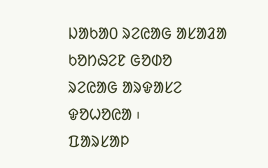ᱡᱟᱠᱟ᱐ ᱨᱮᱭᱟᱜ ᱟᱥᱟᱲᱟ ᱠᱚᱴᱷᱮᱱ ᱜᱚᱰᱚ  ᱨᱮᱭᱟᱜ ᱟᱨᱫᱟᱥᱮ ᱫᱚᱦᱚᱭᱟ ᱾
ᱯᱟᱨᱥᱟᱞ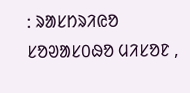ᱺ ᱨᱟᱥᱴᱨᱤᱭᱚ ᱥᱚᱣᱟᱥ᱐ᱷᱚ ᱢᱤᱥᱚᱱ ,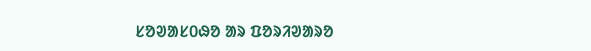ᱥᱚᱣᱟᱥ᱐ᱷᱚ ᱟᱨ ᱯᱚᱨᱤᱣᱟᱨᱚ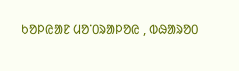ᱠᱚᱞᱭᱟᱱ ᱢᱚᱸ᱐ᱨᱟᱞᱚᱭ , ᱵᱷᱟᱨᱚ᱐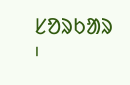ᱥᱚᱨᱠᱟᱨ ᱾